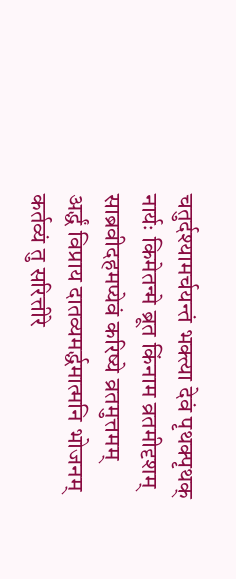चतुर्दश्यामर्चयन्तं भक्त्या देवं पृथक्पृथक्
नार्यः किमेतन्मे ब्रूत किंनाम व्रतमीदृशम्
साब्रवीदहमप्येवं करिष्ये व्रतमुत्तमम्
अर्द्धं विप्राय दातव्यमर्द्धमात्मनि भोजनम्
कर्तव्यं तु सरित्तीरे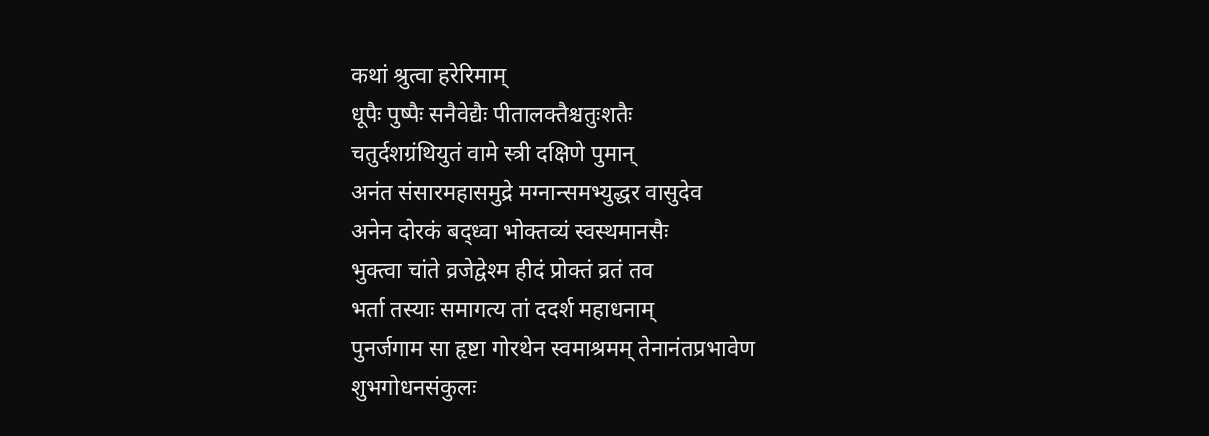कथां श्रुत्वा हरेरिमाम्
धूपैः पुष्पैः सनैवेद्यैः पीतालक्तैश्चतुःशतैः
चतुर्दशग्रंथियुतं वामे स्त्री दक्षिणे पुमान्
अनंत संसारमहासमुद्रे मग्नान्समभ्युद्धर वासुदेव
अनेन दोरकं बद्ध्वा भोक्तव्यं स्वस्थमानसैः
भुक्त्वा चांते व्रजेद्वेश्म हीदं प्रोक्तं व्रतं तव
भर्ता तस्याः समागत्य तां ददर्श महाधनाम्
पुनर्जगाम सा हृष्टा गोरथेन स्वमाश्रमम् तेनानंतप्रभावेण शुभगोधनसंकुलः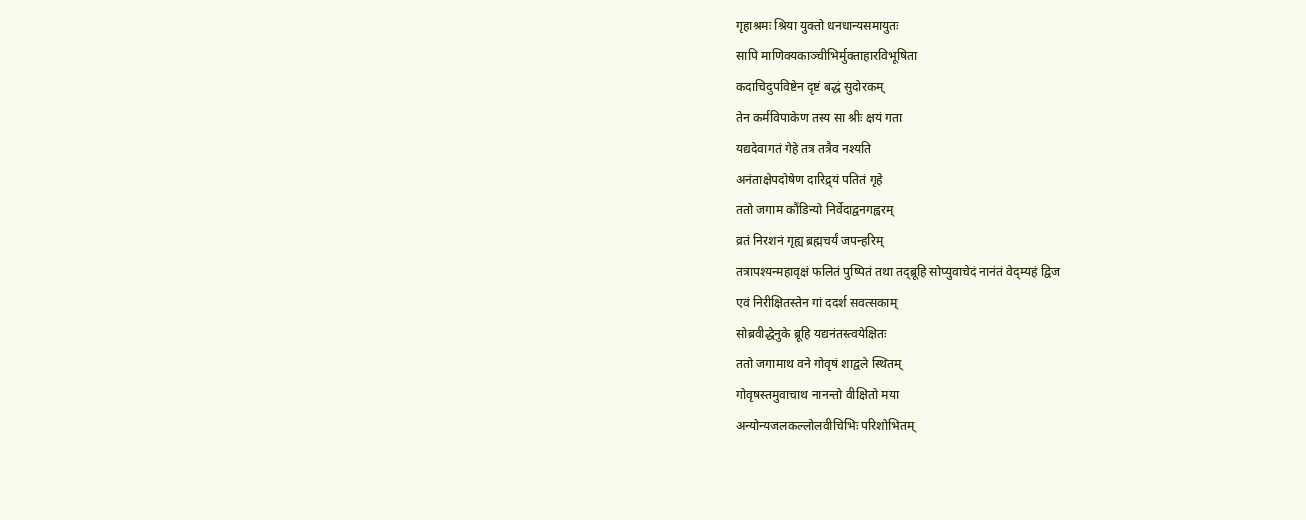गृहाश्रमः श्रिया युक्तो धनधान्यसमायुतः
सापि माणिक्यकाञ्चीभिर्मुक्ताहारविभूषिता
कदाचिदुपविष्टेन दृष्टं बद्धं सुदोरकम्
तेन कर्मविपाकेण तस्य सा श्रीः क्षयं गता
यद्यदेवागतं गेहे तत्र तत्रैव नश्यति
अनंताक्षेपदोषेण दारिद्र्यं पतितं गृहे
ततो जगाम कौंडिन्यो निर्वेदाद्वनगह्वरम्
व्रतं निरशनं गृह्य ब्रह्मचर्यं जपन्हरिम्
तत्रापश्यन्महावृक्षं फलितं पुष्पितं तथा तद्ब्रूहि सोप्युवाचेदं नानंतं वेद्म्यहं द्विज
एवं निरीक्षितस्तेन गां ददर्श सवत्सकाम्
सोब्रवीद्धेनुके ब्रूहि यद्यनंतस्त्वयेक्षितः
ततो जगामाथ वने गोवृषं शाद्वले स्थितम्
गोवृषस्तमुवाचाथ नानन्तो वीक्षितो मया
अन्योन्यजलकल्लोलवीचिभिः परिशोभितम्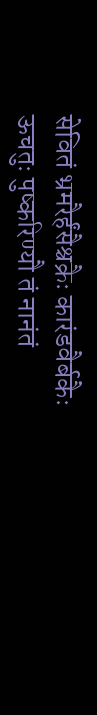सेवितं भ्रमरैर्हंसैश्चक्रैः कारंडवैर्बकैः
ऊचतुः पुष्करिण्यौ तं नानंतं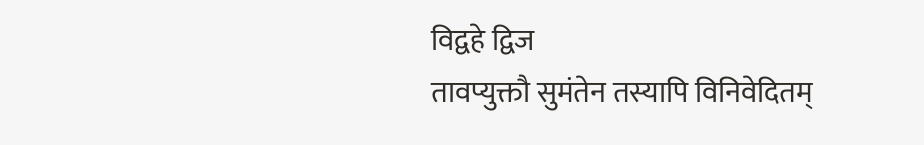विद्वहे द्विज
तावप्युक्तौ सुमंतेन तस्यापि विनिवेदितम्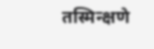तस्मिन्क्षणे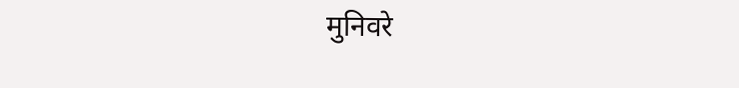मुनिवरे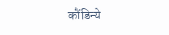कौंडिन्ये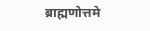ब्राह्मणोत्तमे